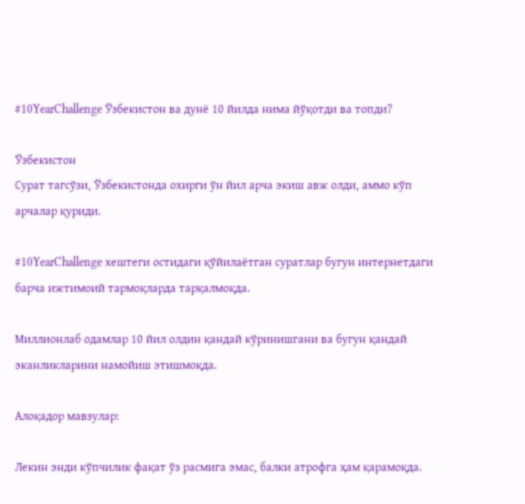#10YearChallenge Ўзбекистон ва дунё 10 йилда нима йўқотди ва топди?

Ўзбекистон
Сурат тагсўзи, Ўзбекистонда охирги ўн йил арча экиш авж олди, аммо кўп арчалар қуриди.

#10YearChallenge хештеги остидаги қўйилаётган суратлар бугун интернетдаги барча ижтимоий тармоқларда тарқалмоқда.

Миллионлаб одамлар 10 йил олдин қандай кўринишгани ва бугун қандай эканликларини намойиш этишмоқда.

Алоқадор мавзулар:

Лекин энди кўпчилик фақат ўз расмига эмас, балки атрофга ҳам қарамоқда.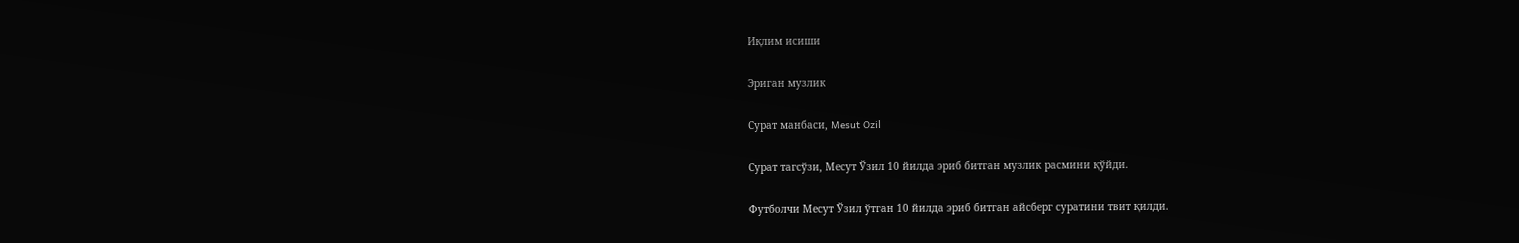Иқлим исиши

Эриган музлик

Сурат манбаси, Mesut Ozil

Сурат тагсўзи, Месут Ўзил 10 йилда эриб битган музлик расмини қўйди.

Футболчи Месут Ўзил ўтган 10 йилда эриб битган айсберг суратини твит қилди.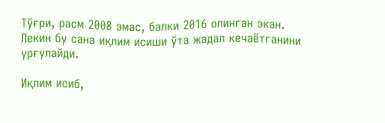Тўғри, расм 2008 эмас, балки 2016 олинган экан. Лекин бу сана иқлим исиши ўта жадал кечаётганини урғулайди.

Иқлим исиб,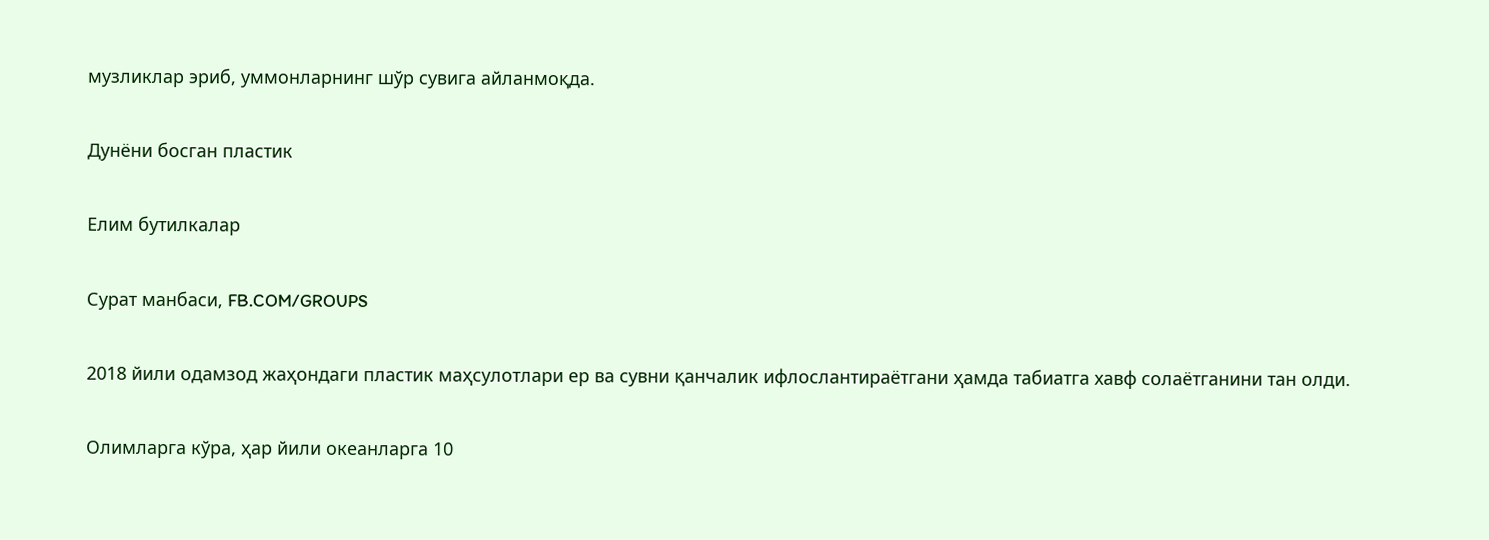музликлар эриб, уммонларнинг шўр сувига айланмоқда.

Дунёни босган пластик

Елим бутилкалар

Сурат манбаси, FB.COM/GROUPS

2018 йили одамзод жаҳондаги пластик маҳсулотлари ер ва сувни қанчалик ифлослантираётгани ҳамда табиатга хавф солаётганини тан олди.

Олимларга кўра, ҳар йили океанларга 10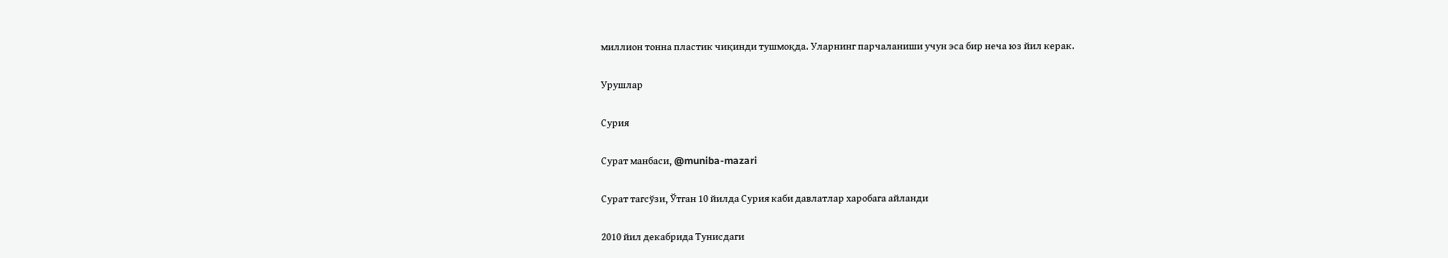миллион тонна пластик чиқинди тушмоқда. Уларнинг парчаланиши учун эса бир неча юз йил керак.

Урушлар

Сурия

Сурат манбаси, @muniba-mazari

Сурат тагсўзи, Ўтган 10 йилда Сурия каби давлатлар харобага айланди

2010 йил декабрида Тунисдаги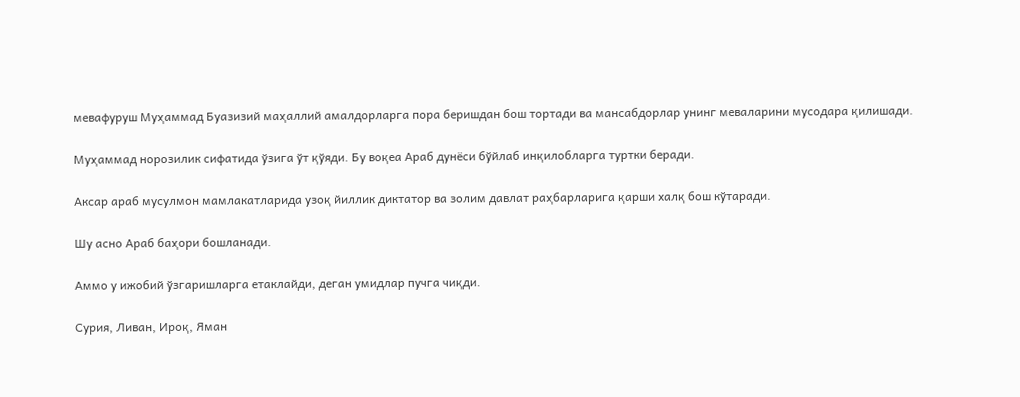мевафуруш Муҳаммад Буазизий маҳаллий амалдорларга пора беришдан бош тортади ва мансабдорлар унинг меваларини мусодара қилишади.

Муҳаммад норозилик сифатида ўзига ўт қўяди. Бу воқеа Араб дунёси бўйлаб инқилобларга туртки беради.

Аксар араб мусулмон мамлакатларида узоқ йиллик диктатор ва золим давлат раҳбарларига қарши халқ бош кўтаради.

Шу асно Араб баҳори бошланади.

Аммо у ижобий ўзгаришларга етаклайди, деган умидлар пучга чиқди.

Сурия, Ливан, Ироқ, Яман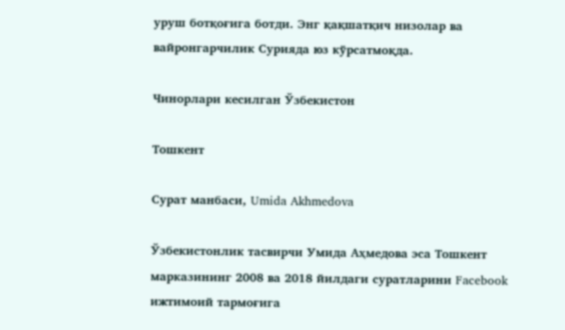уруш ботқоғига ботди. Энг қақшатқич низолар ва вайронгарчилик Сурияда юз кўрсатмоқда.

Чинорлари кесилган Ўзбекистон

Тошкент

Сурат манбаси, Umida Akhmedova

Ўзбекистонлик тасвирчи Умида Аҳмедова эса Тошкент марказининг 2008 ва 2018 йилдаги суратларини Facebook ижтимоий тармоғига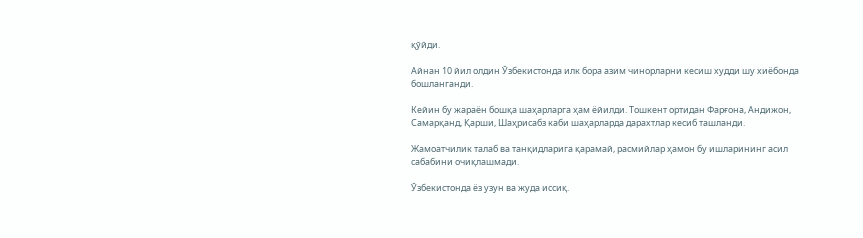қўйди.

Айнан 10 йил олдин Ўзбекистонда илк бора азим чинорларни кесиш худди шу хиёбонда бошланганди.

Кейин бу жараён бошқа шаҳарларга ҳам ёйилди. Тошкент ортидан Фарғона, Андижон, Самарқанд, Қарши, Шаҳрисабз каби шаҳарларда дарахтлар кесиб ташланди.

Жамоатчилик талаб ва танқидларига қарамай, расмийлар ҳамон бу ишларининг асил сабабини очиқлашмади.

Ўзбекистонда ёз узун ва жуда иссиқ.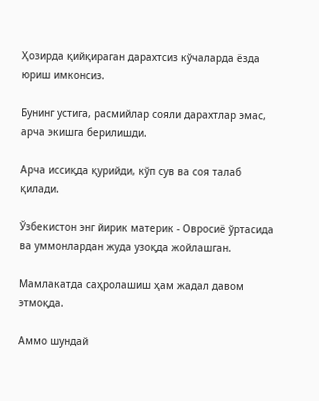Ҳозирда қийқираган дарахтсиз кўчаларда ёзда юриш имконсиз.

Бунинг устига, расмийлар сояли дарахтлар эмас, арча экишга берилишди.

Арча иссиқда қурийди, кўп сув ва соя талаб қилади.

Ўзбекистон энг йирик материк - Овросиё ўртасида ва уммонлардан жуда узоқда жойлашган.

Мамлакатда саҳролашиш ҳам жадал давом этмоқда.

Аммо шундай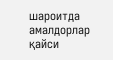шароитда амалдорлар қайси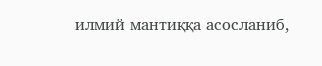илмий мантиққа асосланиб,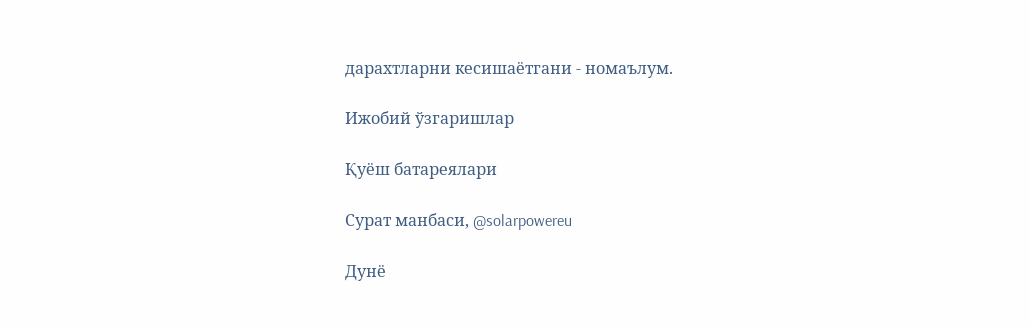дарахтларни кесишаётгани - номаълум.

Ижобий ўзгаришлар

Қуёш батареялари

Сурат манбаси, @solarpowereu

Дунё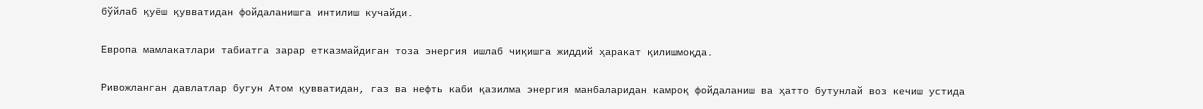бўйлаб қуёш қувватидан фойдаланишга интилиш кучайди.

Европа мамлакатлари табиатга зарар етказмайдиган тоза энергия ишлаб чиқишга жиддий ҳаракат қилишмоқда.

Ривожланган давлатлар бугун Атом қувватидан, газ ва нефть каби қазилма энергия манбаларидан камроқ фойдаланиш ва ҳатто бутунлай воз кечиш устида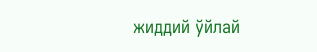жиддий ўйлай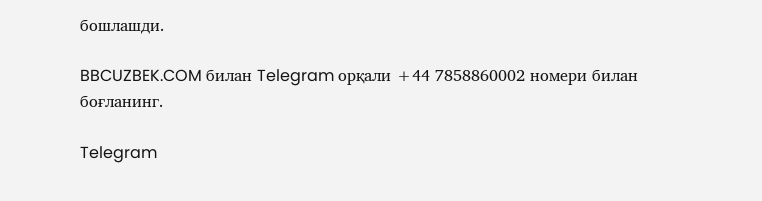бошлашди.

BBCUZBEK.COM билан Telegram орқали +44 7858860002 номери билан боғланинг.

Telegram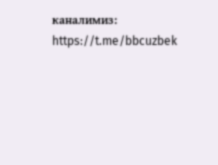каналимиз: https://t.me/bbcuzbek